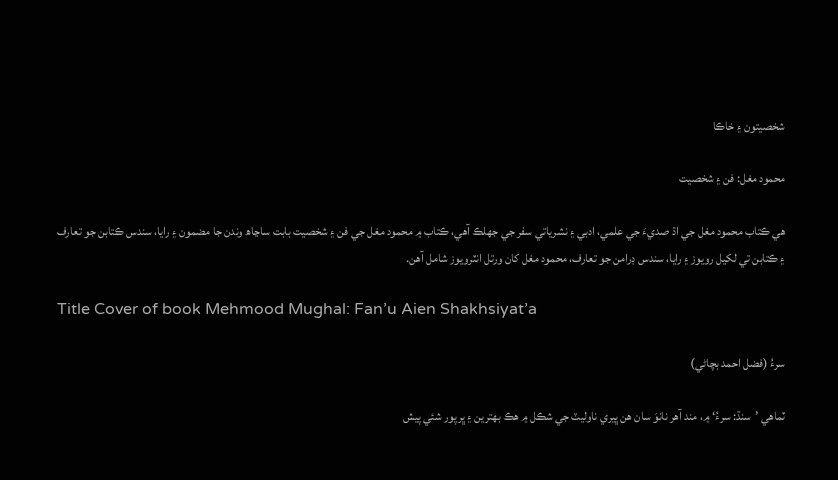شخصيتون ۽ خاڪا

محمود مغل: فن ۽ شخصيت

ھي ڪتاب محمود مغل جي اڌ صديءَ جي علمي، ادبي ۽ نشرياتي سفر جي جهلڪ آھي، ڪتاب ۾ محمود مغل جي فن ۽ شخصيت بابت ساڃاھ وندن جا مضمون ۽ رايا، سندس ڪتابن جو تعارف ۽ ڪتابن تي لکيل رويوز ۽ رايا، سندس ڊرامن جو تعارف، محمود مغل کان ورتل انٽرويوز شامل آھن.

Title Cover of book Mehmood Mughal: Fan’u Aien Shakhsiyat’a

سرءُ (فضل احمد بچاڻي)

ٽماهي ’سنڌ: سرءُ‘ ۾، مند آهر نانوَ سان هن ڀيري ناوليٽ جي شڪل ۾ هڪ بھترين ۽ ڀرپور شئي پيش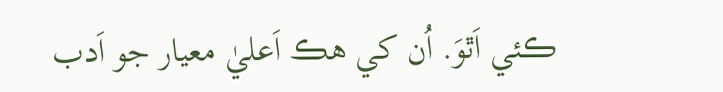ڪئي اَٿوَ. اُن کي هڪ اَعليٰ معيار جو اَدب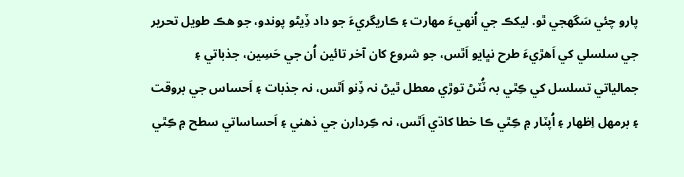پارو چئي سَگهجي ٿو. ليکڪ جي اُنھيءَ مھارت ۽ ڪاريگريءَ جو داد ڏِيڻو پوندو، جو هڪ طويل تحرير جي سلسلي کي اَهڙيءَ طرح نڀايو اَٿس، جو شروع کان آخر تائين اُن جي حَسِين، جذباتي ۽ جمالياتي تسلسل کي ڪِٿي بہ ٽُٽڻ توڙي معطل ٿيڻ نہ ڏِنو اَٿس، نہ جذبات ۽ اَحساس جي بروقت ۽ برمھل اِظھار ۽ اُپٽار ۾ ڪِٿي ڪا خطا کاڌي اَٿس، نہ ڪِردارن جي ذهني ۽ اَحساساتي سطح ۾ ڪِٿي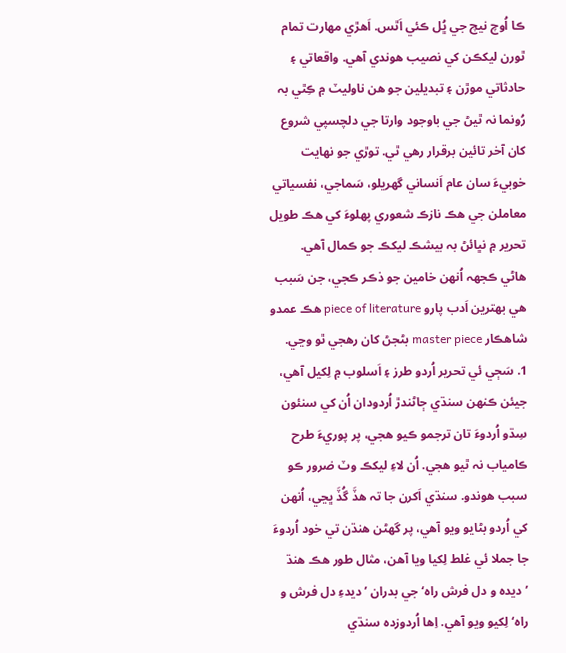ڪا اُوچ نيچ جي ڀُل ڪئي اَٿس. اَهڙي مھارت تمام ٿورن ليکڪن کي نصيب هوندي آهي. واقعاتي ۽ حادثاتي موڙن ۽ تبديلين جو هن ناوليٽ ۾ ڪِٿي بہ رُونما نہ ٿيڻ جي باوجود وارتا جي دلچسپي شروع کان آخر تائين برقرار رهي ٿي. توڙي جو نھايت خوبيءَ سان عام اَنساني گهريلو، سَماجي، نفسياتي معاملن جي هڪ نازڪ شعوري پھلوءَ کي هڪ طويل تحرير ۾ نڀائڻ بہ بيشڪ ليکڪ جو ڪمال آهي.
هاڻي ڪجهہ اُنھن خامين جو ذڪر ڪجي، جن سَبب هي بھترين اَدب پارو piece of literature هڪ عمدو شاهڪار master piece بڻجڻ کان رهجي ٿو وڃي.
1. سَڄي ئي تحرير اُردو طرز ۽ اَسلوب ۾ لِکيل آهي، جيئن ڪنھن سنڌي ڄاڻندڙ اُردودان اُن کي سنئون سِڌو اُردوءَ تان ترجمو ڪيو هجي، پر پوريءَ طرح ڪامياب نہ ٿيو هجي. اُن لاءِ ليکڪ وٽ ضرور ڪو سبب هوندو. سنڌي اَکرن جا تہ هڏَ گُڏَ ڀڃي، اُنھن کي اُردو بڻايو ويو آهي، پر گهڻن هنڌن تي خود اُردوءَ جا جملا ئي غلط لِکيا ويا آهن، مثال طور هڪ هنڌ ’ديدہ و دل فرش راه‘ جي بدران ’ديدءِ دل فرش و راه‘ لِکيو ويو آهي. اِها اُردوزدہ سنڌي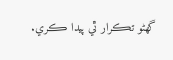گهڻو تڪرار ٿي پيدا ڪري.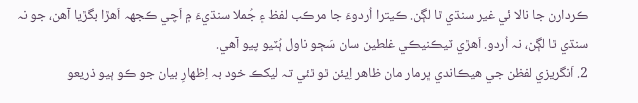ڪردارن جا نالا ئي غير سنڌي ٿا لڳن. ڪيترا اُردوءَ جا مرڪب لفظ ۽ جُملا سنڌيءَ ۾ اَچي ڪجهہ اَهڙا بگڙيا آهن، جو نہ سنڌي ٿا لڳن، نہ اُردو. اَهڙي ٽيڪنيڪي غلطين سان سَڄو ناول ٻُٽيو پيو آهي.
2. اَنگريزي لفظن جي هيڪاندي ڀرمار مان ظاهر اِيئن ٿو ٿئي تہ ليکڪ خود بہ اِظھارِ بيان جو ڪو ٻيو ذريعو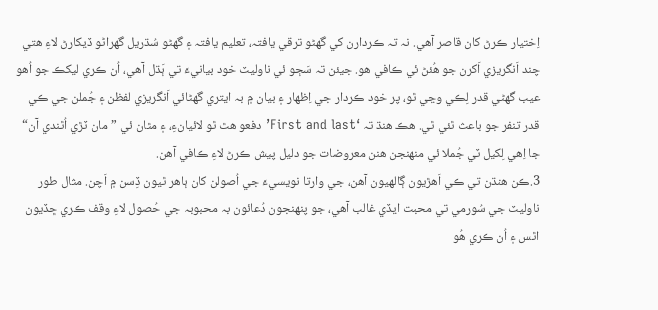اِختيار ڪرڻ کان قاصر آهي. نہ تہ ڪردارن کي گهڻو ترقي يافتہ، تعليم يافتہ ۽ گهڻو سُڌريل گهراڻو ڏيکارڻ لاءِ هتي چند اَنگريزي اَکرن جو هُئڻ ئي ڪافي هو. جيئن تہ سَڄو ئي ناوليٽ خود بيانيءَ تي ٻَڌل آهي، اُن ڪري ليکڪ جو اُهو عيب گهڻي قدر لِڪي وڃي ٿو، پر خود ڪردار جي اِظھار ۽ بيان ۾ بہ ايتري گهڻائي اَنگريزي لفظن ۽ جُملن جي ڪي قدر تنفر جو باعث ٿئي ٿي. هڪ هنڌ تہ ‘First and last’ دفعو هٿ ٿو لائيانءِ، ۽ مٿان ئي ”مان ٽڙي اُٿندي آن“ جا اِهي لِکيل ٽي جُملا ئي منھنجن هنن معروضات جو دليل پيش ڪرڻ لاءِ ڪافي آهن.
3.ڪن هنڌن تي ڪي اَهڙيون ڳالھيون آهن، جي وارتا نويسيءَ جي اُصولن کان ٻاهر ٿيون ڏِسن ۾ اَچن. مثال طور ناوليٽ جي سُورمي تي محبت ايڏي غالب آهي، جو پنھنجون دُعائون بہ محبوبہ جي حُصول لاءِ وقف ڪري ڇڏيون اٿس ۽ اُن ڪري هُو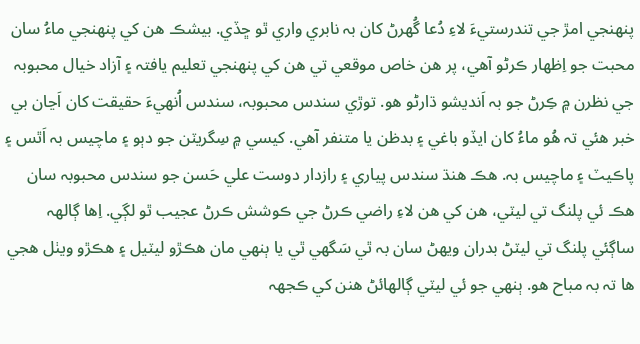پنھنجي امڙ جي تندرستيءَ لاءِ دُعا گُهرڻ کان بہ نابري واري ٿو ڇڏي. بيشڪ هن کي پنھنجي ماءُ سان محبت جو اِظھار ڪرڻو آهي، پر هن خاص موقعي تي هن کي پنھنجي تعليم يافتہ ۽ آزاد خيال محبوبہ جي نظرن ۾ ڪِرڻ جو بہ اَنديشو ڌارڻو هو. توڙي سندس محبوبہ، سندس اُنھيءَ حقيقت کان اَڃان بي خبر هئي تہ هُو ماءُ کان ايڏو باغي ۽ بدظن يا متنفر آهي. کيسي ۾ سِگريٽن جو دٻو ۽ ماچيس بہ اَٿس ۽ پاڪيٽ ۽ ماچيس بہ. هڪ هنڌ سندس پياري ۽ رازدار دوست علي حَسن جو سندس محبوبہ سان هڪ ئي پلنگ تي ليٽي، هن کي هن لاءِ راضي ڪرڻ جي ڪوشش ڪرڻ عجيب ٿو لڳي. اِها ڳالھہ ساڳئي پلنگ تي ليٽڻ بدران ويھڻ سان بہ ٿي سَگهي ٿي يا ٻنھي مان هڪڙو ليٽيل ۽ هڪڙو ويٺل هجي ها تہ بہ مباح هو. ٻنھي جو ئي ليٽي ڳالھائڻ هنن کي ڪجهہ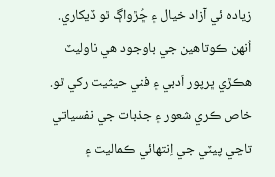زيادہ ئي آزاد خيال ۽ ڇُڙواڳ ٿو ڏيکاري.
اُنھن ڪوتاهين جي باوجود هي ناوليٽ هڪڙي ڀرپور اَدبي ۽ فني حيثيت رکي ٿو. خاص ڪري شعور ۽ جذبات جي نفسياتي تاڃي پيٽي جي اِنتھائي ڪماليت ۽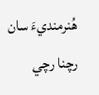هُنرمنديءَ سان رچنا رچي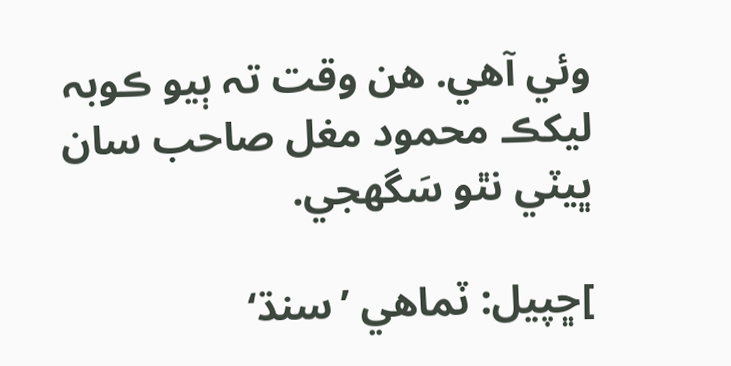وئي آهي. هن وقت تہ ٻيو ڪوبہ ليکڪ محمود مغل صاحب سان ڀيٽي نٿو سَگهجي.

]ڇپيل: ٽماهي ’سنڌ‘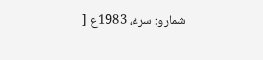شمارو: سرءُ، 1983ع [